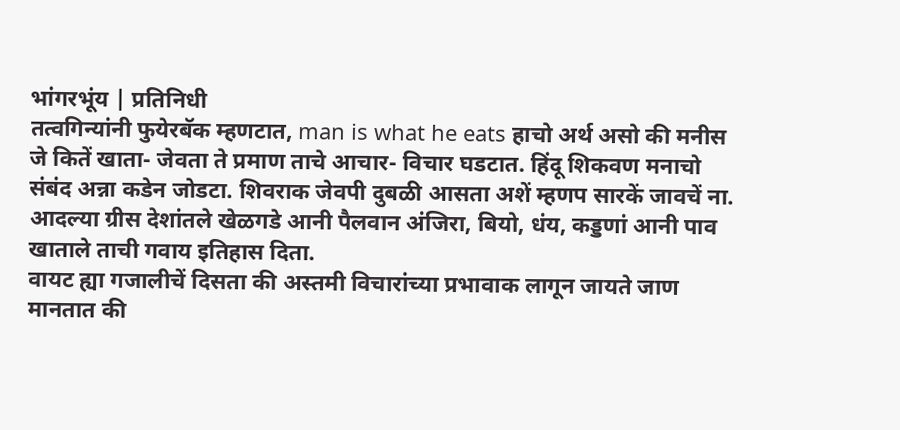भांगरभूंय | प्रतिनिधी
तत्वगिन्यांनी फुयेरबॅक म्हणटात, man is what he eats हाचो अर्थ असो की मनीस जे कितें खाता- जेवता ते प्रमाण ताचे आचार- विचार घडटात. हिंदू शिकवण मनाचो संबंद अन्ना कडेन जोडटा. शिवराक जेवपी दुबळी आसता अशें म्हणप सारकें जावचें ना. आदल्या ग्रीस देशांतले खेळगडे आनी पैलवान अंजिरा, बियो, धंय, कड्डणां आनी पाव खाताले ताची गवाय इतिहास दिता.
वायट ह्या गजालीचें दिसता की अस्तमी विचारांच्या प्रभावाक लागून जायते जाण मानतात की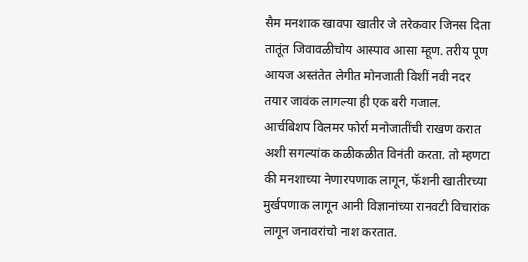सैम मनशाक खावपा खातीर जे तरेकवार जिनस दिता तातूंत जिवावळीचोय आस्पाव आसा म्हूण. तरीय पूण आयज अस्तंतेत लेगीत मोनजाती विशीं नवी नदर तयार जावंक लागल्या ही एक बरी गजाल.
आर्चबिशप विलमर फोर्रा मनोजातींची राखण करात अशी सगल्यांक कळीकळीत विनंती करता. तो म्हणटा की मनशाच्या नेणारपणाक लागून, फॅशनी खातीरच्या मुर्खपणाक लागून आनी विज्ञानांच्या रानवटी विचारांक लागून जनावरांचो नाश करतात.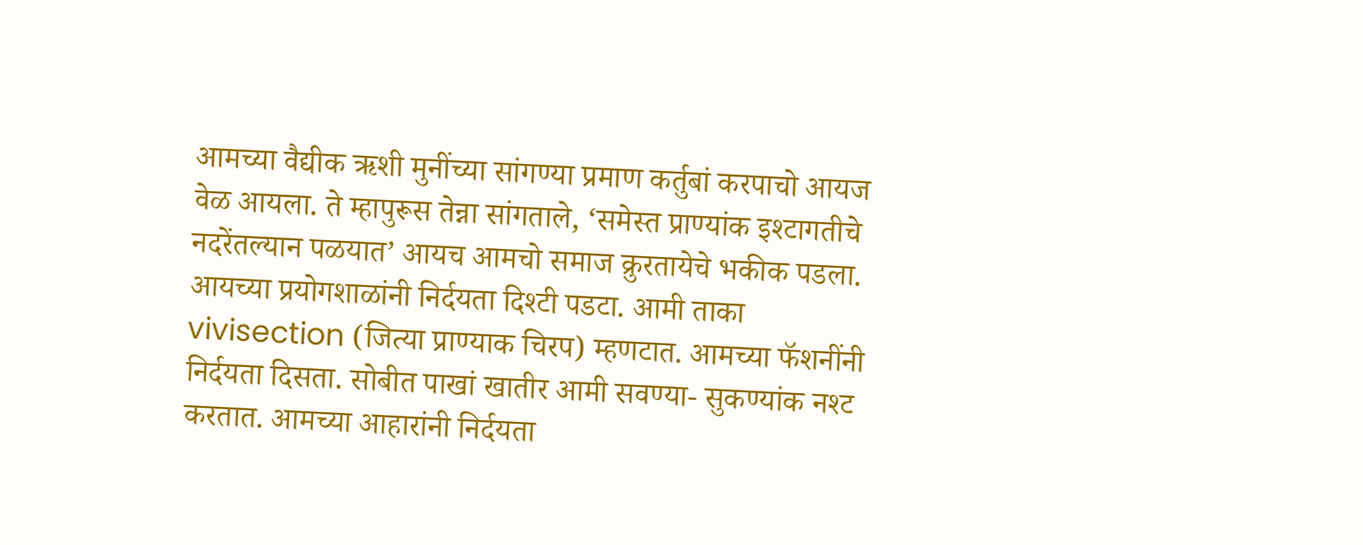आमच्या वैद्यीक ऋशी मुनींच्या सांगण्या प्रमाण कर्तुबां करपाचो आयज वेळ आयला. ते म्हापुरूस तेन्ना सांगताले, ‘समेस्त प्राण्यांक इश्टागतीचे नदरेंतल्यान पळयात’ आयच आमचो समाज क्रुरतायेचे भकीक पडला. आयच्या प्रयोगशाळांनी निर्दयता दिश्टी पडटा. आमी ताका vivisection (जित्या प्राण्याक चिरप) म्हणटात. आमच्या फॅशनींनी निर्दयता दिसता. सोबीत पाखां खातीर आमी सवण्या- सुकण्यांक नश्ट करतात. आमच्या आहारांनी निर्दयता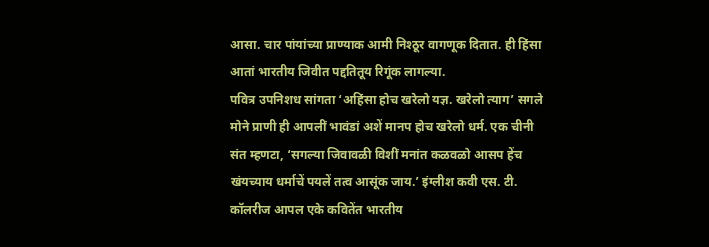आसा. चार पांयांच्या प्राण्याक आमी निश्ठूर वागणूक दितात. ही हिंसा आतां भारतीय जिवीत पद्दतितूय रिगूंक लागल्या.
पवित्र उपनिशध सांगता ‘अहिंसा होच खरेलो यज्ञ. खरेलो त्याग’ सगले मोने प्राणी ही आपलीं भावंडां अशें मानप होच खरेलो धर्म. एक चीनी संत म्हणटा, ‘सगल्या जिवावळी विशीं मनांत कळवळो आसप हेंच खंयच्याय धर्माचें पयलें तत्व आसूंक जाय.’ इंग्लीश कवी एस. टी. कॉलरीज आपल एके कवितेंत भारतीय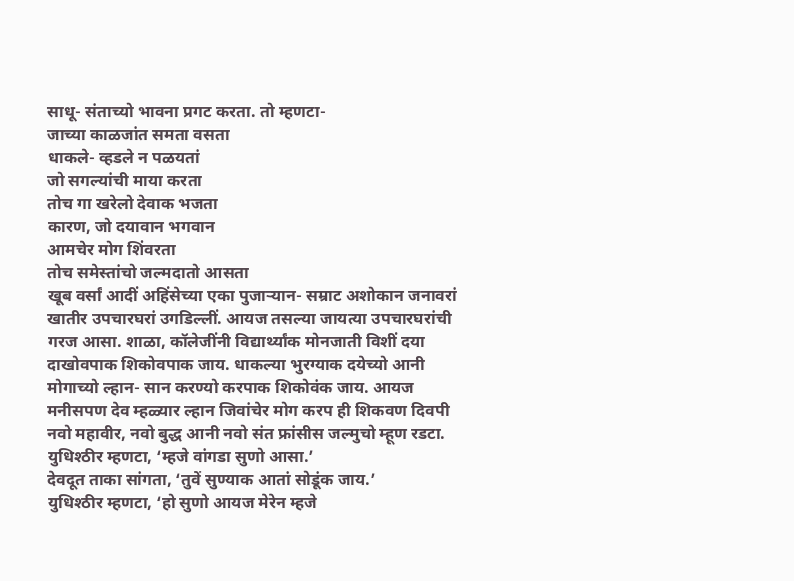साधू- संताच्यो भावना प्रगट करता. तो म्हणटा-
जाच्या काळजांत समता वसता
धाकले- व्हडले न पळयतां
जो सगल्यांची माया करता
तोच गा खरेलो देवाक भजता
कारण, जो दयावान भगवान
आमचेर मोग शिंवरता
तोच समेस्तांचो जल्मदातो आसता
खूब वर्सां आदीं अहिंसेच्या एका पुजाऱ्यान- सम्राट अशोकान जनावरां खातीर उपचारघरां उगडिल्लीं. आयज तसल्या जायत्या उपचारघरांची गरज आसा. शाळा, कॉलेजींनी विद्यार्थ्यांक मोनजाती विशीं दया दाखोवपाक शिकोवपाक जाय. धाकल्या भुरग्याक दयेच्यो आनी मोगाच्यो ल्हान- सान करण्यो करपाक शिकोवंक जाय. आयज मनीसपण देव म्हळ्यार ल्हान जिवांचेर मोग करप ही शिकवण दिवपी नवो महावीर, नवो बुद्ध आनी नवो संत फ्रांसीस जल्मुचो म्हूण रडटा.
युधिश्ठीर म्हणटा, ‘म्हजे वांगडा सुणो आसा.’
देवदूत ताका सांगता, ‘तुवें सुण्याक आतां सोडूंक जाय.’
युधिश्ठीर म्हणटा, ‘हो सुणो आयज मेरेन म्हजे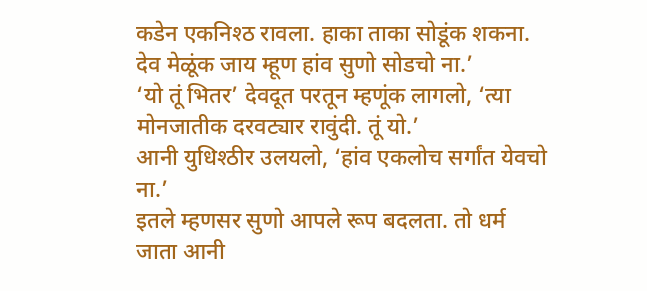कडेन एकनिश्ठ रावला. हाका ताका सोडूंक शकना. देव मेळूंक जाय म्हूण हांव सुणो सोडचो ना.’
‘यो तूं भितर’ देवदूत परतून म्हणूंक लागलो, ‘त्या मोनजातीक दरवट्यार रावुंदी. तूं यो.’
आनी युधिश्ठीर उलयलो, ‘हांव एकलोच सर्गांत येवचो ना.’
इतले म्हणसर सुणो आपले रूप बदलता. तो धर्म जाता आनी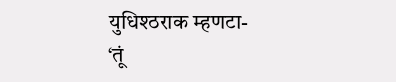युधिश्ठराक म्हणटा-
‘तूं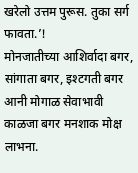खरेलो उत्तम पुरूस. तुका सर्ग फावता.’!
मोनजातीच्या आशिर्वादा बगर, सांगाता बगर, इश्टगती बगर आनी मोगाळ सेवाभावी काळजा बगर मनशाक मोक्ष लाभना.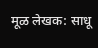मूळ लेखक: साधू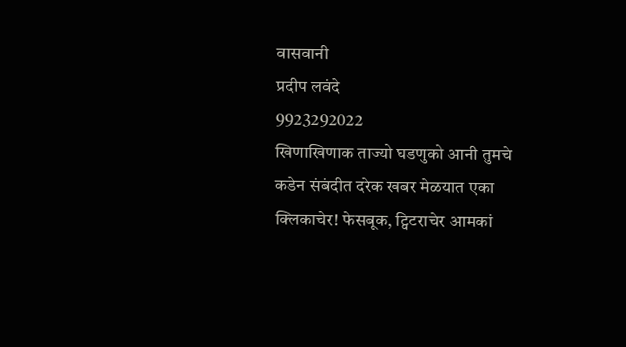वासवानी
प्रदीप लवंदे
9923292022
खिणाखिणाक ताज्यो घडणुको आनी तुमचे कडेन संबंदीत दरेक खबर मेळयात एका क्लिकाचेर! फेसबूक, ट्विटराचेर आमकां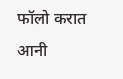फॉलो करात आनी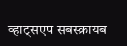व्हाट्सएप सबस्क्रायब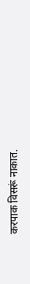करपाक विसरूं नाकात.